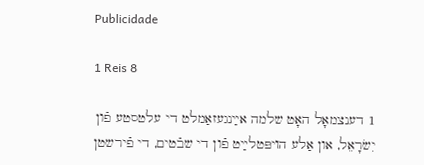Publicidade

1 Reis 8

1 דענצמאָל האָט שלמה אײַנגעזאַמלט די עלטסטע פֿון יִשׂרָאֵל, און אַלע הױפּטלײַט פֿון די שבֿטים, די פֿירשטן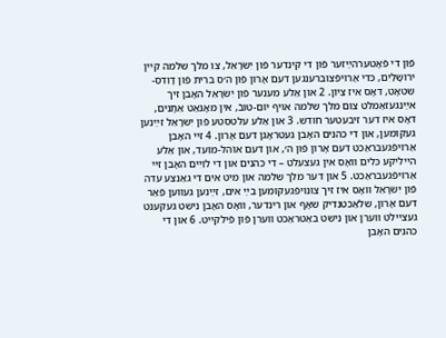פֿון די פֿאָטערהײַזער פֿון די קינדער פֿון יִשׂרָאֵל, צו מלך שלמה קײן ירושָלַיִם, כּדי אַרױפֿצוברענגען דעם אָרון פֿון ה׳ס ברית פֿון דָוִדס-שטאָט, דאָס איז צִיוֹן. 2 און אַלע מענער פֿון יִשׂרָאֵל האָבן זיך אײַנגעזאַמלט צום מלך שלמה אױף יוֹם-טובֿ, אין מאָנאַט אֵתָנים, דאָס איז דער זיבעטער חודש. 3 און אַלע עלטסטע פֿון יִשׂרָאֵל זײַנען געקומען, און די כּהנים האָבן געטראָגן דעם אָרון. 4 זײ האָבן אַרױפֿגעבראַכט דעם אָרון פֿון ה׳, און דעם אוֹהל-מוֹעד, און אַלע הײליקע כּלים װאָס אין געצעלט – די כּהנים און די לוִיִים האָבן זײ אַרױפֿגעבראַכט. 5 און דער מלך שלמה און מיט אים די גאַנצע עדה פֿון יִשׂרָאֵל װאָס איז זיך צונױפֿגעקומען בײַ אים, זײַנען געװען פֿאַר דעם אָרון, שלאַכטנדיק שאָף און רינדער, װאָס האָבן נישט געקענט געצײלט װערן און נישט באַטראַכט װערן פֿון פֿילקײט. 6 און די כּהנים האָבן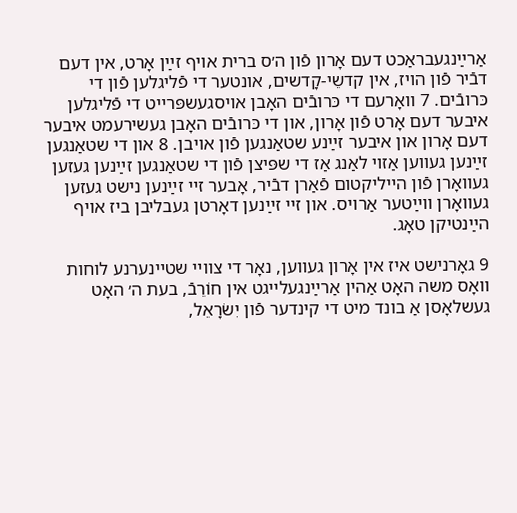אַרײַנגעבראַכט דעם אָרון פֿון ה׳ס ברית אױף זײַן אָרט, אין דעם דבֿיר פֿון הױז, אין קדשֵי-קָדשים, אונטער די פֿליגלען פֿון די כּרובֿים. 7 װאָרעם די כּרובֿים האָבן אױסגעשפּרײט די פֿליגלען איבער דעם אָרט פֿון אָרון, און די כּרובֿים האָבן געשירעמט איבער דעם אָרון און איבער זײַנע שטאַנגען פֿון אױבן. 8 און די שטאַנגען זײַנען געװען אַזױ לאַנג אַז די שפּיצן פֿון די שטאַנגען זײַנען געזען געװאָרן פֿון הײליקטום פֿאַרן דבֿיר, אָבער זײ זײַנען נישט געזען געװאָרן װײַטער אַרױס. און זײ זײַנען דאָרטן געבליבן ביז אױף הײַנטיקן טאָג.

9 גאָרנישט איז אין אָרון געװען, נאָר די צװײ שטײנערנע לוחות װאָס משה האָט אַהין אַרײַנגעלײגט אין חוֹרֵבֿ, בעת ה׳ האָט געשלאָסן אַ בונד מיט די קינדער פֿון יִשׂרָאֵל,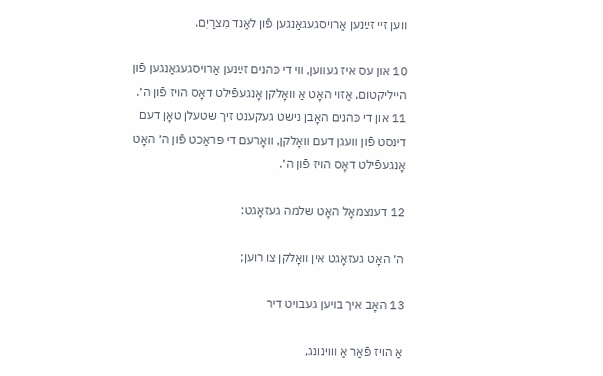װען זײ זײַנען אַרױסגעגאַנגען פֿון לאַנד מִצרַיִם.

10 און עס איז געװען, װי די כּהנים זײַנען אַרױסגעגאַנגען פֿון הײליקטום, אַזױ האָט אַ װאָלקן אָנגעפֿילט דאָס הױז פֿון ה׳. 11 און די כּהנים האָבן נישט געקענט זיך שטעלן טאָן דעם דינסט פֿון װעגן דעם װאָלקן, װאָרעם די פּראַכט פֿון ה׳ האָט אָנגעפֿילט דאָס הױז פֿון ה׳.

12 דענצמאָל האָט שלמה געזאָגט:

ה׳ האָט געזאָגט אין װאָלקן צו רוען;

13 האָב איך בױען געבױט דיר

אַ הױז פֿאַר אַ װױנונג,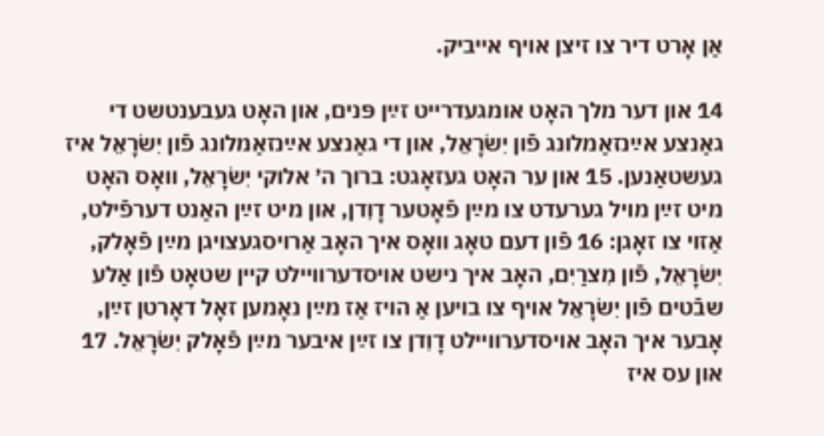אַן אָרט דיר צו זיצן אױף אײביק.

14 און דער מלך האָט אומגעדרײט זײַן פּנים, און האָט געבענטשט די גאַנצע אײַנזאַמלונג פֿון יִשׂרָאֵל, און די גאַנצע אײַנזאַמלונג פֿון יִשׂרָאֵל איז געשטאַנען. 15 און ער האָט געזאָגט: ברוך ה׳ אלוקי יִשׂרָאֵל, װאָס האָט מיט זײַן מױל גערעדט צו מײַן פֿאָטער דָוִדן, און מיט זײַן האַנט דערפֿילט, אַזױ צו זאָגן: 16 פֿון דעם טאָג װאָס איך האָב אַרױסגעצױגן מײַן פֿאָלק, יִשׂרָאֵל, פֿון מִצרַיִם, האָב איך נישט אױסדערװײלט קײן שטאָט פֿון אַלע שבֿטים פֿון יִשׂרָאֵל אױף צו בױען אַ הױז אַז מײַן נאָמען זאָל דאָרטן זײַן, אָבער איך האָב אױסדערװײלט דָוִדן צו זײַן איבער מײַן פֿאָלק יִשׂרָאֵל. 17 און עס איז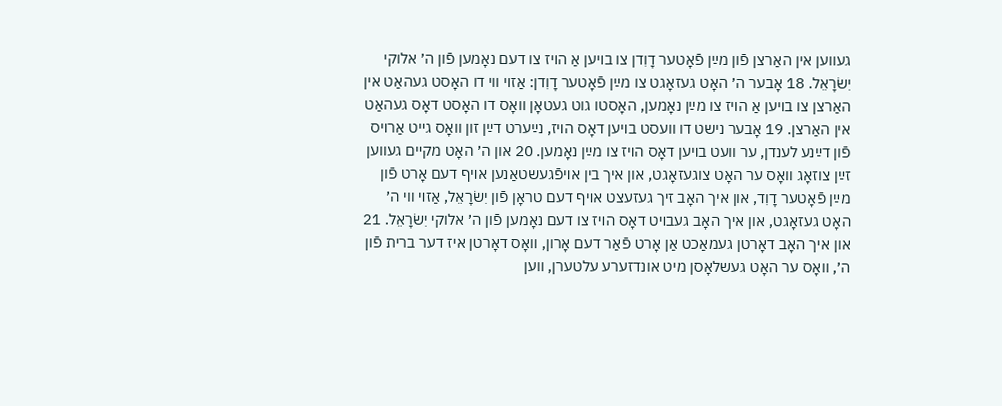געװען אין האַרצן פֿון מײַן פֿאָטער דָוִדן צו בױען אַ הױז צו דעם נאָמען פֿון ה׳ אלוקי יִשׂרָאֵל. 18 אָבער ה׳ האָט געזאָגט צו מײַן פֿאָטער דָוִדן: אַזױ װי דו האָסט געהאַט אין האַרצן צו בױען אַ הױז צו מײַן נאָמען, האָסטו גוט געטאָן װאָס דו האָסט דאָס געהאַט אין האַרצן. 19 אָבער נישט דו װעסט בױען דאָס הױז, נײַערט דײַן זון װאָס גײט אַרױס פֿון דײַנע לענדן, ער װעט בױען דאָס הױז צו מײַן נאָמען. 20 און ה׳ האָט מקײם געװען זײַן צוזאָג װאָס ער האָט צוגעזאָגט, און איך בין אױפֿגעשטאַנען אױף דעם אָרט פֿון מײַן פֿאָטער דָוִד, און איך האָב זיך געזעצט אױף דעם טראָן פֿון יִשׂרָאֵל, אַזױ װי ה׳ האָט געזאָגט, און איך האָב געבױט דאָס הױז צו דעם נאָמען פֿון ה׳ אלוקי יִשׂרָאֵל. 21 און איך האָב דאָרטן געמאַכט אַן אָרט פֿאַר דעם אָרון, װאָס דאָרטן איז דער ברית פֿון ה׳, װאָס ער האָט געשלאָסן מיט אונדזערע עלטערן, װען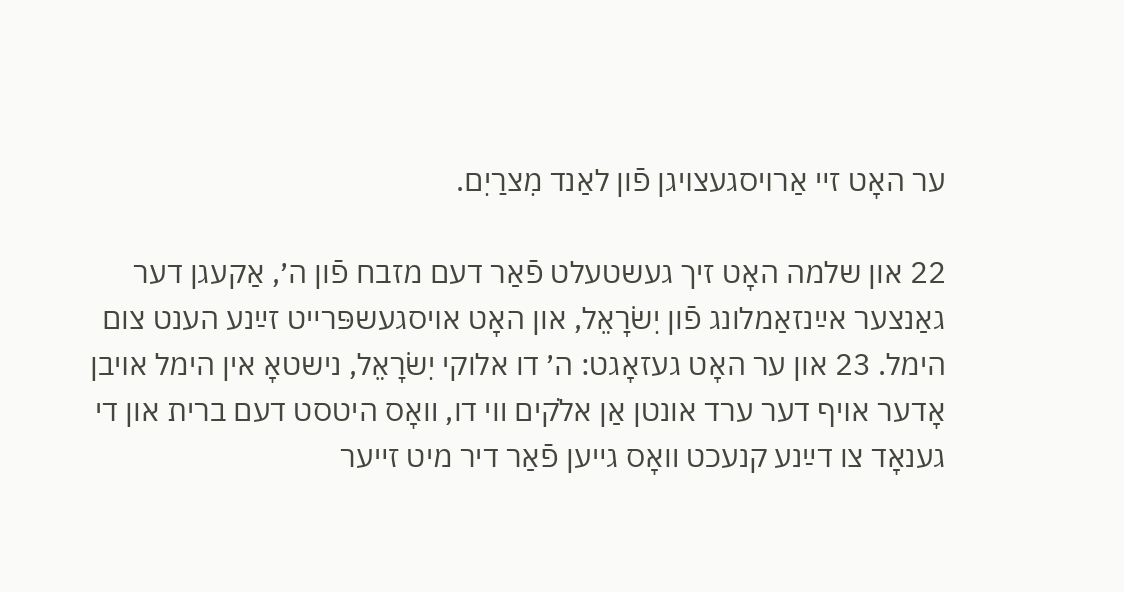ער האָט זײ אַרױסגעצױגן פֿון לאַנד מִצרַיִם.

22 און שלמה האָט זיך געשטעלט פֿאַר דעם מזבח פֿון ה׳, אַקעגן דער גאַנצער אײַנזאַמלונג פֿון יִשׂרָאֵל, און האָט אױסגעשפּרײט זײַנע הענט צום הימל. 23 און ער האָט געזאָגט: ה׳ דו אלוקי יִשׂרָאֵל, נישטאָ אין הימל אױבן אָדער אױף דער ערד אונטן אַן אלֹקים װי דו, װאָס היטסט דעם ברית און די גענאָד צו דײַנע קנעכט װאָס גײען פֿאַר דיר מיט זײער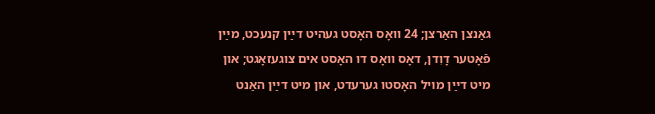גאַנצן האַרצן; 24 װאָס האָסט געהיט דײַן קנעכט, מײַן פֿאָטער דָוִדן, דאָס װאָס דו האָסט אים צוגעזאָגט; און מיט דײַן מױל האָסטו גערעדט, און מיט דײַן האַנט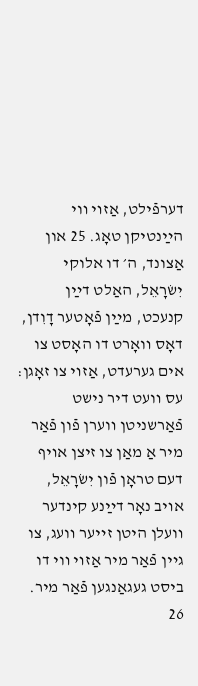דערפֿילט, אַזױ װי הײַנטיקן טאָג. 25 און אַצונד, ה׳ דו אלוקי יִשׂרָאֵל, האַלט דײַן קנעכט, מײַן פֿאָטער דָוִדן, דאָס װאָרט דו האָסט צו אים גערעדט, אַזױ צו זאָגן: עס װעט דיר נישט פֿאַרשניטן װערן פֿון פֿאַר מיר אַ מאַן צו זיצן אױף דעם טראָן פֿון יִשׂרָאֵל, אױב נאָר דײַנע קינדער װעלן היטן זײער װעג, צו גײן פֿאַר מיר אַזױ װי דו ביסט געגאַנגען פֿאַר מיר. 26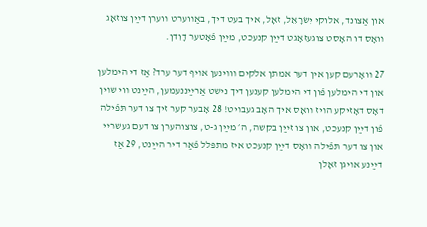און אַצונד, אלוקי יִשׂרָאֵל, זאָל, איך בעט דיך, באַװערט װערן דײַן צוזאָג װאָס דו האָסט צוגעזאָגט דײַן קנעכט, מײַן פֿאָטער דָוִדן.

27 װאָרעם קען אין דער אמתן אלֹקים װױנען אױף דער ערד? אַז די הימלען און די הימלען פֿון די הימלען קענען דיך נישט אַרײַננעמען, הײַנט װי שױן דאָס דאָזיקע הױז װאָס איך האָב געבױט! 28 אָבער קער זיך צו דער תּפֿילה פֿון דײַן קנעכט, און צו זײַן בקשה, ה׳ מײַן ג-ט, צוצוהערן צו דעם געשרײ און צו דער תּפֿילה װאָס דײַן קנעכט איז מתפּלל פֿאַר דיר הײַנט, 29 אַז דײַנע אױגן זאָלן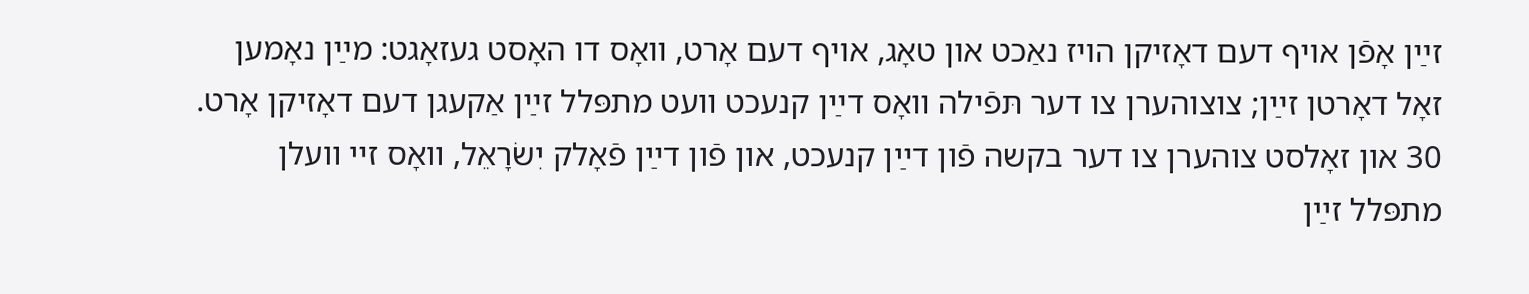זײַן אָפֿן אױף דעם דאָזיקן הױז נאַכט און טאָג, אױף דעם אָרט, װאָס דו האָסט געזאָגט: מײַן נאָמען זאָל דאָרטן זײַן; צוצוהערן צו דער תּפֿילה װאָס דײַן קנעכט װעט מתפּלל זײַן אַקעגן דעם דאָזיקן אָרט. 30 און זאָלסט צוהערן צו דער בקשה פֿון דײַן קנעכט, און פֿון דײַן פֿאָלק יִשׂרָאֵל, װאָס זײ װעלן מתפּלל זײַן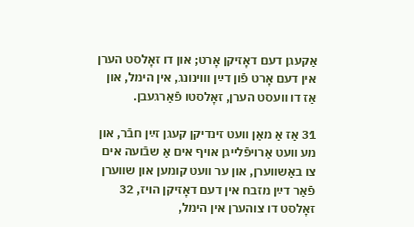אַקעגן דעם דאָזיקן אָרט; און דו זאָלסט הערן אין דעם אָרט פֿון דײַן װױנונג, אין הימל, און אַז דו װעסט הערן, זאָלסטו פֿאַרגעבן.

31 אַז אַ מאַן װעט זינדיקן קעגן זײַן חבֿר, און מע װעט אַרױפֿלײגן אױף אים אַ שבֿועה אים צו באַשװערן, און ער װעט קומען און שװערן פֿאַר דײַן מזבח אין דעם דאָזיקן הױז, 32 זאָלסט דו צוהערן אין הימל,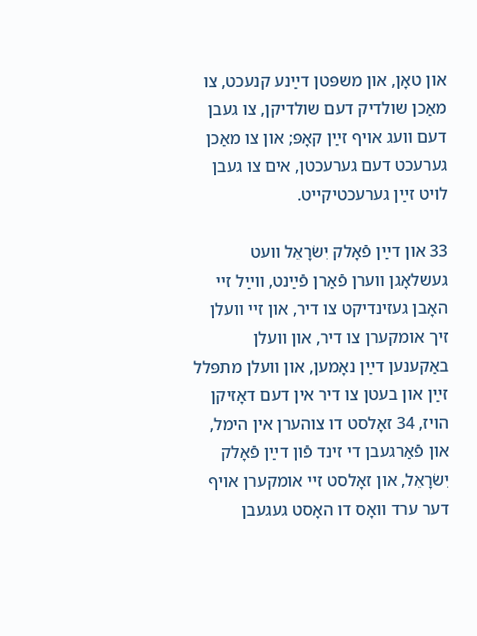און טאָן, און משפּטן דײַנע קנעכט, צו מאַכן שולדיק דעם שולדיקן, צו געבן דעם װעג אױף זײַן קאָפּ; און צו מאַכן גערעכט דעם גערעכטן, אים צו געבן לױט זײַן גערעכטיקײט.

33 און דײַן פֿאָלק יִשׂרָאֵל װעט געשלאָגן װערן פֿאַרן פֿײַנט, װײַל זײ האָבן געזינדיקט צו דיר, און זײ װעלן זיך אומקערן צו דיר, און װעלן באַקענען דײַן נאָמען, און װעלן מתפּלל זײַן און בעטן צו דיר אין דעם דאָזיקן הױז, 34 זאָלסט דו צוהערן אין הימל, און פֿאַרגעבן די זינד פֿון דײַן פֿאָלק יִשׂרָאֵל, און זאָלסט זײ אומקערן אױף דער ערד װאָס דו האָסט געגעבן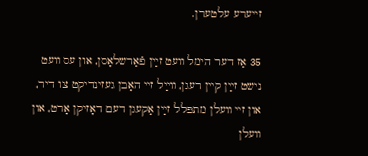זײערע עלטערן.

35 אַז דער הימל װעט זײַן פֿאַרשלאָסן, און עס װעט נישט זײַן קײן רעגן, װײַל זײ האָבן געזינדיקט צו דיר, און זײ װעלן מתפּלל זײַן אַקעגן דעם דאָזיקן אָרט, און װעלן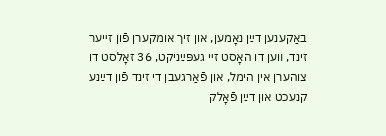באַקענען דײַן נאָמען, און זיך אומקערן פֿון זײער זינד, װען דו האָסט זײ געפּײַניקט, 36 זאָלסט דו צוהערן אין הימל, און פֿאַרגעבן די זינד פֿון דײַנע קנעכט און דײַן פֿאָלק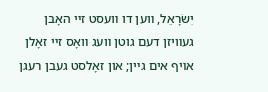יִשׂרָאֵל, װען דו װעסט זײ האָבן געװיזן דעם גוטן װעג װאָס זײ זאָלן אױף אים גײן; און זאָלסט געבן רעגן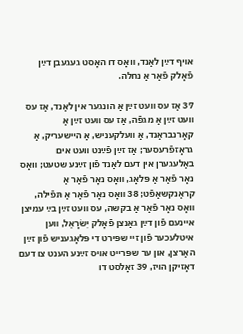אױף דײַן לאַנד, װאָס דו האָסט געגעבן דײַן פֿאָלק פֿאַר אַ נחלה.

37 אַז עס װעט זײַן אַ הונגער אין לאַנד, אַז עס װעט זײַן אַ מגפֿה, אַז עס װעט זײַן אַ קאָרנבראַנד, אַ װעלקעניש, אַ הײשעריק, אַ גראָזפֿרעסער; אַז זײַן פֿײַנט װעט אים באַלעגערן אין דעם לאַנד פֿון זײַנע שטעט; װאָס נאָר פֿאַר אַ פּלאָג, װאָס נאָר פֿאַר אַ קראַנקשאַפֿט; 38 װאָס נאָר פֿאַר אַ תּפֿילה, װאָס נאָר פֿאַר אַ בקשה, עס װעט זײַן בײַ עמיצן אײנעם פֿון דײַן גאַנצן פֿאָלק יִשׂרָאֵל, װען איטלעכער פֿון זײ שפּירט די פּלאָגעניש פֿון זײַן האַרצן, און ער שפּרײט אױס זײַנע הענט צו דעם דאָזיקן הױז, 39 זאָלסט דו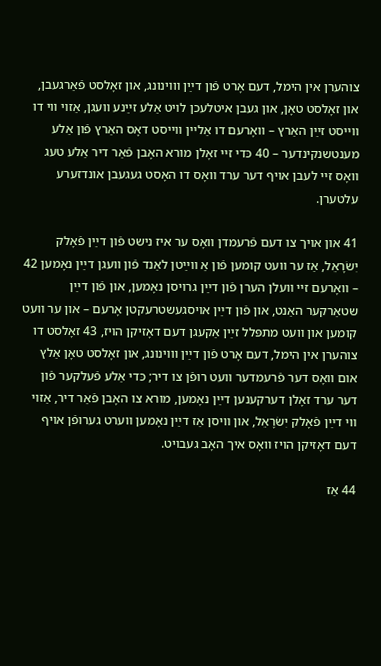צוהערן אין הימל, דעם אָרט פֿון דײַן װױנונג, און זאָלסט פֿאַרגעבן, און זאָלסט טאָן, און געבן איטלעכן לױט אַלע זײַנע װעגן, אַזױ װי דו װײסט זײַן האַרץ – װאָרעם דו אַלײן װײסט דאָס האַרץ פֿון אַלע מענטשנקינדער – 40 כּדי זײ זאָלן מורא האָבן פֿאַר דיר אַלע טעג װאָס זײ לעבן אױף דער ערד װאָס דו האָסט געגעבן אונדזערע עלטערן.

41 און אױך צו דעם פֿרעמדן װאָס ער איז נישט פֿון דײַן פֿאָלק יִשׂרָאֵל, אַז ער װעט קומען פֿון אַ װײַטן לאַנד פֿון װעגן דײַן נאָמען 42 – װאָרעם זײ װעלן הערן פֿון דײַן גרױסן נאָמען, און פֿון דײַן שטאַרקער האַנט, און פֿון דײַן אױסגעשטרעקטן אָרעם – און ער װעט קומען און װעט מתפּלל זײַן אַקעגן דעם דאָזיקן הױז, 43 זאָלסט דו צוהערן אין הימל, דעם אָרט פֿון דײַן װױנונג, און זאָלסט טאָן אַלץ אום װאָס דער פֿרעמדער װעט רופֿן צו דיר; כּדי אַלע פֿעלקער פֿון דער ערד זאָלן דערקענען דײַן נאָמען, מורא צו האָבן פֿאַר דיר, אַזױ װי דײַן פֿאָלק יִשׂרָאֵל, און װיסן אַז דײַן נאָמען װערט גערופֿן אױף דעם דאָזיקן הױז װאָס איך האָב געבױט.

44 אַז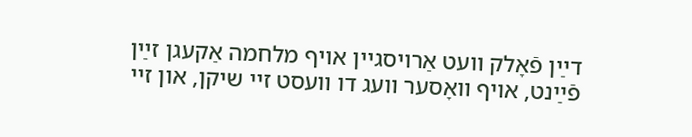דײַן פֿאָלק װעט אַרױסגײן אױף מלחמה אַקעגן זײַן פֿײַנט, אױף װאָסער װעג דו װעסט זײ שיקן, און זײ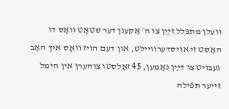װעלן מתפּלל זײַן צו ה׳ אַקעגן דער שטאָט װאָס דו האָסט זי אױסדערװײלט, און דעם הױז װאָס איך האָב געבױט צו דײַן נאָמען, 45 זאָלסטו צוהערן אין הימל זײער תּפֿילה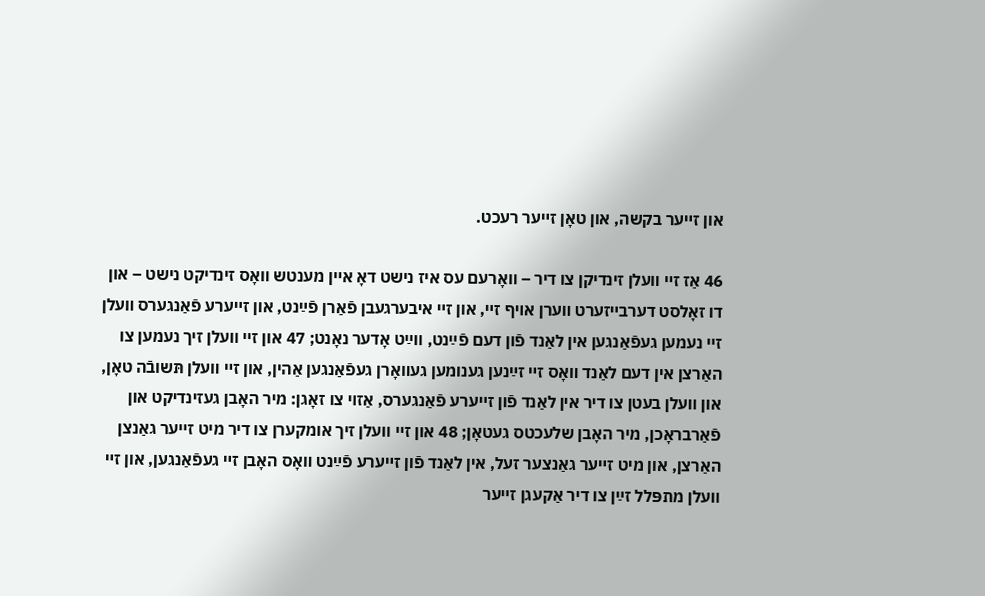און זײער בקשה, און טאָן זײער רעכט.

46 אַז זײ װעלן זינדיקן צו דיר – װאָרעם עס איז נישט דאָ אײן מענטש װאָס זינדיקט נישט – און דו זאָלסט דערבײזערט װערן אױף זײ, און זײ איבערגעבן פֿאַרן פֿײַנט, און זײערע פֿאַנגערס װעלן זײ נעמען געפֿאַנגען אין לאַנד פֿון דעם פֿײַנט, װײַט אָדער נאָנט; 47 און זײ װעלן זיך נעמען צו האַרצן אין דעם לאַנד װאָס זײ זײַנען גענומען געװאָרן געפֿאַנגען אַהין, און זײ װעלן תּשובֿה טאָן, און װעלן בעטן צו דיר אין לאַנד פֿון זײערע פֿאַנגערס, אַזױ צו זאָגן: מיר האָבן געזינדיקט און פֿאַרבראָכן, מיר האָבן שלעכטס געטאָן; 48 און זײ װעלן זיך אומקערן צו דיר מיט זײער גאַנצן האַרצן, און מיט זײער גאַנצער זעל, אין לאַנד פֿון זײערע פֿײַנט װאָס האָבן זײ געפֿאַנגען, און זײ װעלן מתפּלל זײַן צו דיר אַקעגן זײער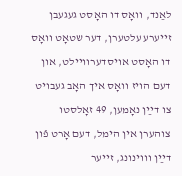לאַנד, װאָס דו האָסט געגעבן זײערע עלטערן, דער שטאָט װאָס דו האָסט אױסדערװײלט, און דעם הױז װאָס איך האָב געבױט צו דײַן נאָמען, 49 זאָלסטו צוהערן אין הימל, דעם אָרט פֿון דײַן װױנונג, זײער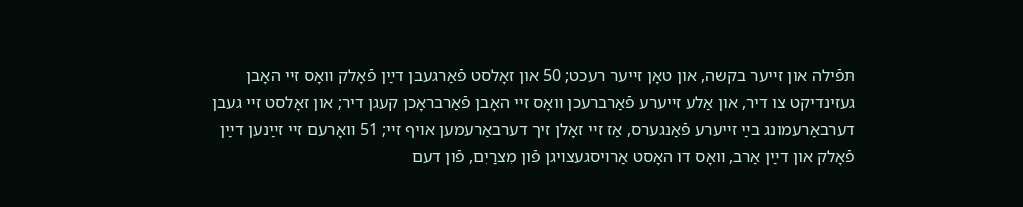תּפֿילה און זײער בקשה, און טאָן זײער רעכט; 50 און זאָלסט פֿאַרגעבן דײַן פֿאָלק װאָס זײ האָבן געזינדיקט צו דיר, און אַלע זײערע פֿאַרברעכן װאָס זײ האָבן פֿאַרבראָכן קעגן דיר; און זאָלסט זײ געבן דערבאַרעמונג בײַ זײערע פֿאַנגערס, אַז זײ זאָלן זיך דערבאַרעמען אױף זײ; 51 װאָרעם זײ זײַנען דײַן פֿאָלק און דײַן אַרב, װאָס דו האָסט אַרױסגעצױגן פֿון מִצרַיִם, פֿון דעם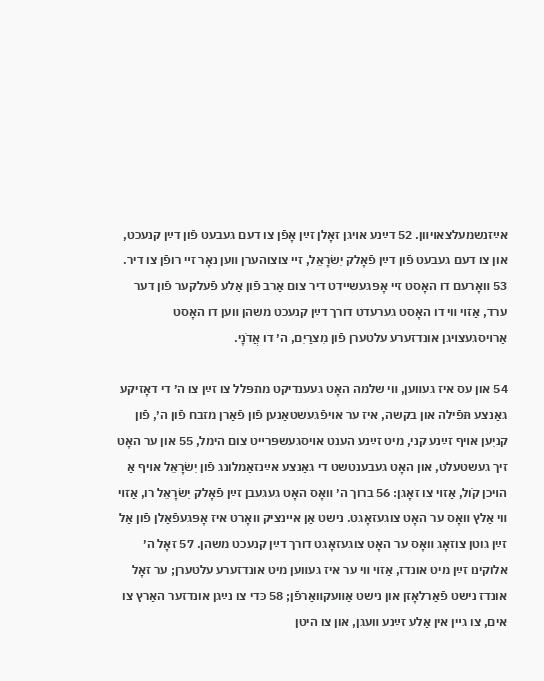אײַזנשמעלצאױװן. 52 דײַנע אױגן זאָלן זײַן אָפֿן צו דעם געבעט פֿון דײַן קנעכט, און צו דעם געבעט פֿון דײַן פֿאָלק יִשׂרָאֵל, זײ צוצוהערן װען נאָר זײ רופֿן צו דיר. 53 װאָרעם דו האָסט זײ אָפּגעשײדט דיר צום אַרב פֿון אַלע פֿעלקער פֿון דער ערד, אַזױ װי דו האָסט גערעדט דורך דײַן קנעכט משהן װען דו האָסט אַרױסגעצױגן אונדזערע עלטערן פֿון מִצרַיִם, ה׳ דו אֲדֹנָי.

54 און עס איז געװען, װי שלמה האָט געענדיקט מתפּלל צו זײַן צו ה׳ די דאָזיקע גאַנצע תּפֿילה און בקשה, איז ער אױפֿגעשטאַנען פֿון פֿאַרן מזבח פֿון ה׳, פֿון קניִען אױף זײַנע קני, מיט זײַנע הענט אױסגעשפּרײט צום הימל, 55 און ער האָט זיך געשטעלט, און האָט געבענטשט די גאַנצע אײַנזאַמלונג פֿון יִשׂרָאֵל אױף אַ הױכן קֹול, אַזױ צו זאָגן: 56 ברוך ה׳ װאָס האָט געגעבן זײַן פֿאָלק יִשׂרָאֵל רו, אַזױ װי אַלץ װאָס ער האָט צוגעזאָגט. נישט אַן אײנציק װאָרט איז אָפּגעפֿאַלן פֿון אַל זײַן גוטן צוזאָג װאָס ער האָט צוגעזאָגט דורך דײַן קנעכט משהן. 57 זאָל ה׳ אלוקינו זײַן מיט אונדז, אַזױ װי ער איז געװען מיט אונדזערע עלטערן; ער זאָל אונדז נישט פֿאַרלאָזן און נישט אַװעקװאַרפֿן; 58 כּדי צו נײַגן אונדזער האַרץ צו אים, צו גײן אין אַלע זײַנע װעגן, און צו היטן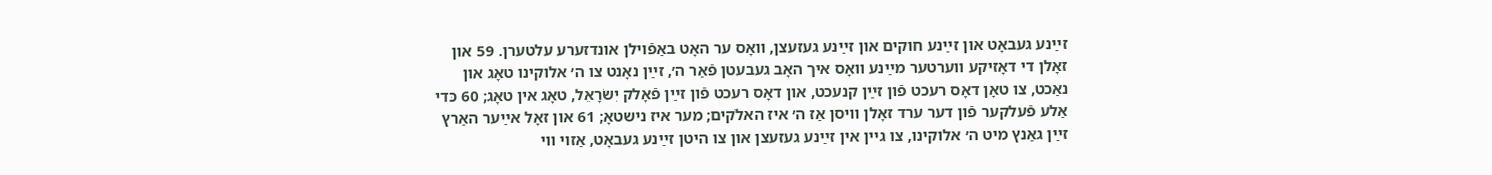זײַנע געבאָט און זײַנע חוקים און זײַנע געזעצן, װאָס ער האָט באַפֿױלן אונדזערע עלטערן. 59 און זאָלן די דאָזיקע װערטער מײַנע װאָס איך האָב געבעטן פֿאַר ה׳, זײַן נאָנט צו ה׳ אלוקינו טאָג און נאַכט, צו טאָן דאָס רעכט פֿון זײַן קנעכט, און דאָס רעכט פֿון זײַן פֿאָלק יִשׂרָאֵל, טאָג אין טאָג; 60 כּדי אַלע פֿעלקער פֿון דער ערד זאָלן װיסן אַז ה׳ איז האלֹקים; מער איז נישטאָ; 61 און זאָל אײַער האַרץ זײַן גאַנץ מיט ה׳ אלוקינו, צו גײן אין זײַנע געזעצן און צו היטן זײַנע געבאָט, אַזױ װי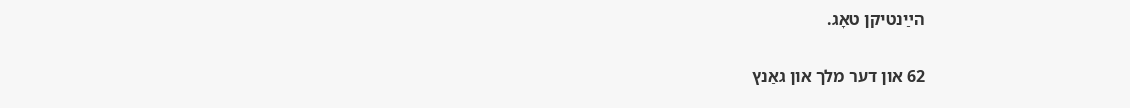הײַנטיקן טאָג.

62 און דער מלך און גאַנץ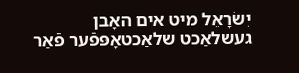יִשׂרָאֵל מיט אים האָבן געשלאַכט שלאַכטאָפּפֿער פֿאַר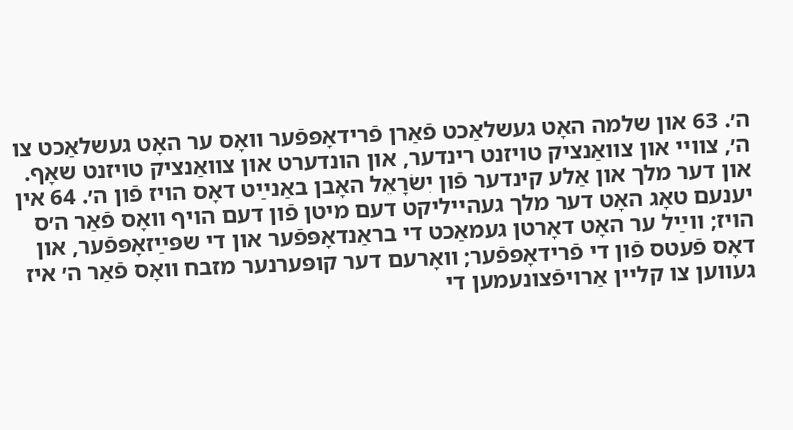ה׳. 63 און שלמה האָט געשלאַכט פֿאַרן פֿרידאָפּפֿער װאָס ער האָט געשלאַכט צו ה׳, צװײ און צװאַנציק טױזנט רינדער, און הונדערט און צװאַנציק טױזנט שאָף. און דער מלך און אַלע קינדער פֿון יִשׂרָאֵל האָבן באַנײַט דאָס הױז פֿון ה׳. 64 אין יענעם טאָג האָט דער מלך געהײליקט דעם מיטן פֿון דעם הױף װאָס פֿאַר ה׳ס הױז; װײַל ער האָט דאָרטן געמאַכט די בראַנדאָפּפֿער און די שפּײַזאָפּפֿער, און דאָס פֿעטס פֿון די פֿרידאָפּפֿער; װאָרעם דער קופּערנער מזבח װאָס פֿאַר ה׳ איז געװען צו קלײן אַרױפֿצונעמען די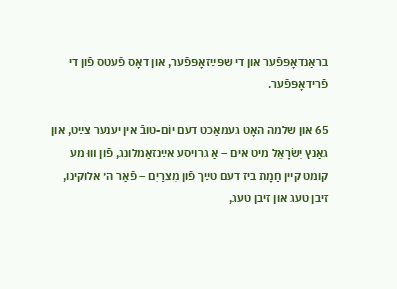בראַנדאָפּפֿער און די שפּײַזאָפּפֿער, און דאָס פֿעטס פֿון די פֿרידאָפּפֿער.

65 און שלמה האָט געמאַכט דעם יוֹם-טובֿ אין יענער צײַט, און גאַנץ יִשׂרָאֵל מיט אים – אַ גרױסע אײַנזאַמלונג, פֿון װוּ מע קומט קײן חַמָת ביז דעם טײַך פֿון מִצרַיִם – פֿאַר ה׳ אלוקינו, זיבן טעג און זיבן טעג,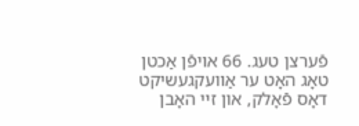פֿערצן טעג. 66 אױפֿן אַכטן טאָג האָט ער אַװעקגעשיקט דאָס פֿאָלק, און זײ האָבן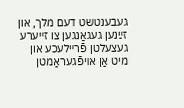געבענטשט דעם מלך, און זײַנען געגאַנגען צו זײערע געצעלטן פֿרײלעכע און מיט אַן אױפֿגעראַמטן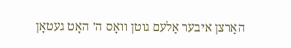האַרצן איבער אַלעם גוטן װאָס ה׳ האָט געטאָן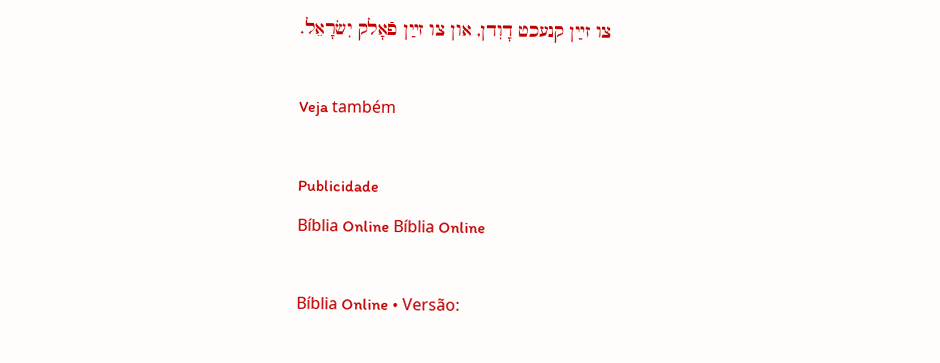צו זײַן קנעכט דָוִדן, און צו זײַן פֿאָלק יִשׂרָאֵל.

Veja também

Publicidade
Bíblia Online Bíblia Online

Bíblia Online • Versão: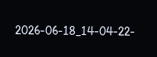2026-06-18_14-04-22-